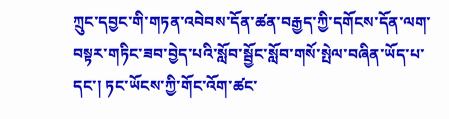ཀྲུང་དབྱང་གི་གཏན་འབེབས་དོན་ཚན་བརྒྱད་ཀྱི་དགོངས་དོན་ལག་བསྟར་གཏིང་ཟབ་བྱེད་པའི་སློབ་སྦྱོང་སློབ་གསོ་སྤེལ་བཞིན་ཡོད་པ་དང་། ཏང་ཡོངས་ཀྱི་གོང་འོག་ཚང་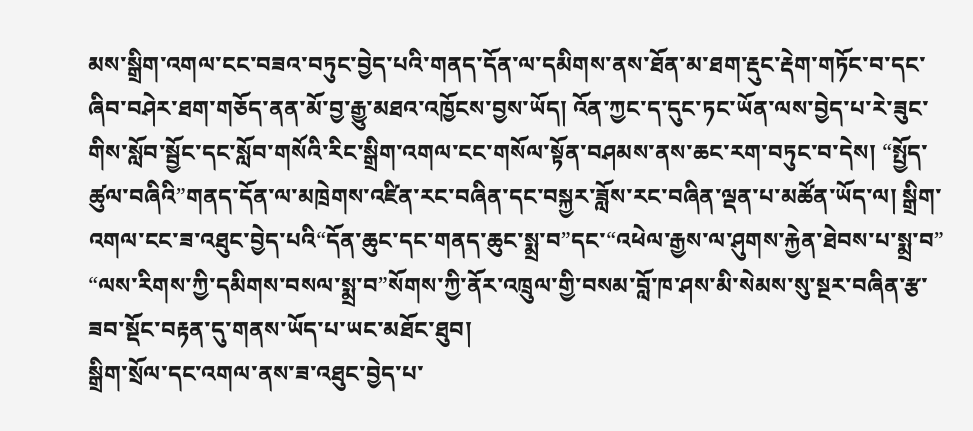མས་སྒྲིག་འགལ་ངང་བཟའ་བཏུང་བྱེད་པའི་གནད་དོན་ལ་དམིགས་ནས་ཐོན་མ་ཐག་རྡུང་རྡེག་གཏོང་བ་དང་ཞིབ་བཤེར་ཐག་གཅོད་ནན་མོ་བྱ་རྒྱུ་མཐའ་འཁྱོངས་བྱས་ཡོད། འོན་ཀྱང་ད་དུང་ཏང་ཡོན་ལས་བྱེད་པ་རེ་ཟུང་གིས་སློབ་སྦྱོང་དང་སློབ་གསོའི་རིང་སྒྲིག་འགལ་ངང་གསོལ་སྟོན་བཤམས་ནས་ཆང་རག་བཏུང་བ་དེས། “སྤྱོད་ཚུལ་བཞིའི”གནད་དོན་ལ་མཁྲེགས་འཛིན་རང་བཞིན་དང་བསྐྱར་ཟློས་རང་བཞིན་ལྡན་པ་མཚོན་ཡོད་ལ། སྒྲིག་འགལ་ངང་ཟ་འཐུང་བྱེད་པའི“དོན་ཆུང་དང་གནད་ཆུང་སྨྲ་བ”དང་“འཕེལ་རྒྱས་ལ་ཤུགས་རྐྱེན་ཐེབས་པ་སྨྲ་བ” “ལས་རིགས་ཀྱི་དམིགས་བསལ་སྨྲ་བ”སོགས་ཀྱི་ནོར་འཁྲུལ་གྱི་བསམ་བློ་ཁ་ཤས་མི་སེམས་སུ་སྔར་བཞིན་རྩ་ཟབ་སྡོང་བརྟན་དུ་གནས་ཡོད་པ་ཡང་མཐོང་ཐུབ།
སྒྲིག་སྲོལ་དང་འགལ་ནས་ཟ་འཐུང་བྱེད་པ་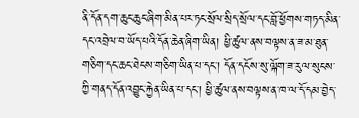ནི་དོན་དག་ཆུང་ཆུང་ཞིག་མིན་པར་ཏང་སྲོལ་སྲིད་སྲོལ་དང་བློ་ཕྱོགས་གཏད་མིན་དང་འབྲེལ་བ་ཡོད་པའི་དོན་ཆེན་ཞིག་ཡིན། ཕྱི་ཚུལ་ནས་བལྟས་ན་ཟ་མ་ཐུན་གཅིག་དང་ཆང་ཐེངས་གཅིག་ཡིན་པ་དང་། དོན་དངོས་སུ་ལྐོག་ཟ་རུལ་སུངས་ཀྱི་གནད་དོན་འབྱུང་རྐྱེན་ཡིན་པ་དང་། ཕྱི་ཚུལ་ནས་བལྟས་ན་ཁ་ལ་དོ་དམ་བྱེད་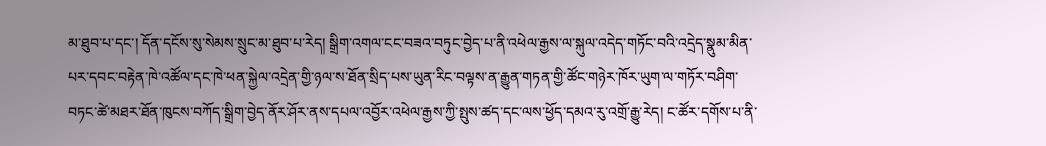མ་ཐུབ་པ་དང་། དོན་དངོས་སུ་སེམས་སྲུང་མ་ཐུབ་པ་རེད། སྒྲིག་འགལ་ངང་བཟའ་བཏུང་བྱེད་པ་ནི་འཕེལ་རྒྱས་ལ་སྐུལ་འདེད་གཏོང་བའི་འདྲེད་སྣུམ་མིན་པར་དབང་བརྟེན་ཁེ་འཚོལ་དང་ཁེ་ཕན་སྐྱེལ་འདྲེན་གྱི་ཉལ་ས་ཐོན་སྲིད་པས་ཡུན་རིང་བལྟས་ན་རྒྱུན་གཏན་གྱི་ཚོང་གཉེར་ཁོར་ཡུག་ལ་གཏོར་བཤིག་བཏང་ཚེ་མཐར་ཐོན་ཁུངས་བཀོད་སྒྲིག་བྱེད་ནོར་ཤོར་ནས་དཔལ་འབྱོར་འཕེལ་རྒྱས་ཀྱི་སྤུས་ཚད་དང་ལས་ཕྱོད་དམའ་རུ་འགྲོ་རྒྱུ་རེད། ང་ཚོར་དགོས་པ་ནི་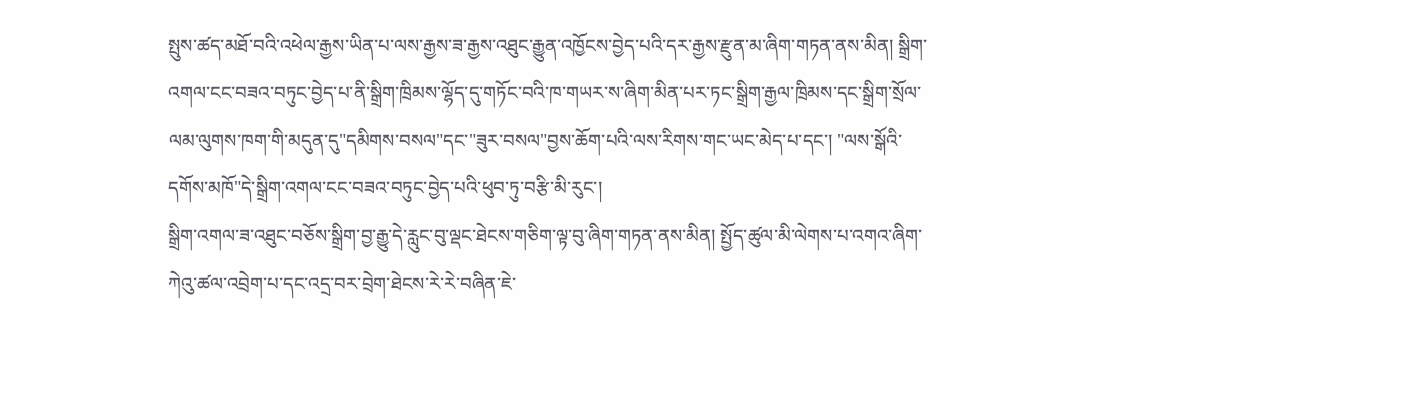སྤུས་ཚད་མཐོ་བའི་འཕེལ་རྒྱས་ཡིན་པ་ལས་རྒྱས་ཟ་རྒྱས་འཐུང་རྒྱུན་འཁྱོངས་བྱེད་པའི་དར་རྒྱས་རྫུན་མ་ཞིག་གཏན་ནས་མིན། སྒྲིག་འགལ་ངང་བཟའ་བཏུང་བྱེད་པ་ནི་སྒྲིག་ཁྲིམས་ལྷོད་དུ་གཏོང་བའི་ཁ་གཡར་ས་ཞིག་མིན་པར་ཏང་སྒྲིག་རྒྱལ་ཁྲིམས་དང་སྒྲིག་སྲོལ་ལམ་ལུགས་ཁག་གི་མདུན་དུ"དམིགས་བསལ"དང་"ཟུར་བསལ"བྱས་ཆོག་པའི་ལས་རིགས་གང་ཡང་མེད་པ་དང་། "ལས་སྒོའི་དགོས་མཁོ"དེ་སྒྲིག་འགལ་ངང་བཟའ་བཏུང་བྱེད་པའི་ཕུབ་ཏུ་བརྩི་མི་རུང་།
སྒྲིག་འགལ་ཟ་འཐུང་བཅོས་སྒྲིག་བྱ་རྒྱུ་དེ་རླུང་བུ་ལྡང་ཐེངས་གཅིག་ལྟ་བུ་ཞིག་གཏན་ནས་མིན། སྤྱོད་ཚུལ་མི་ལེགས་པ་འགའ་ཞིག་ཀེའུ་ཚལ་འབྲེག་པ་དང་འདྲ་བར་བྲེག་ཐེངས་རེ་རེ་བཞིན་ཇེ་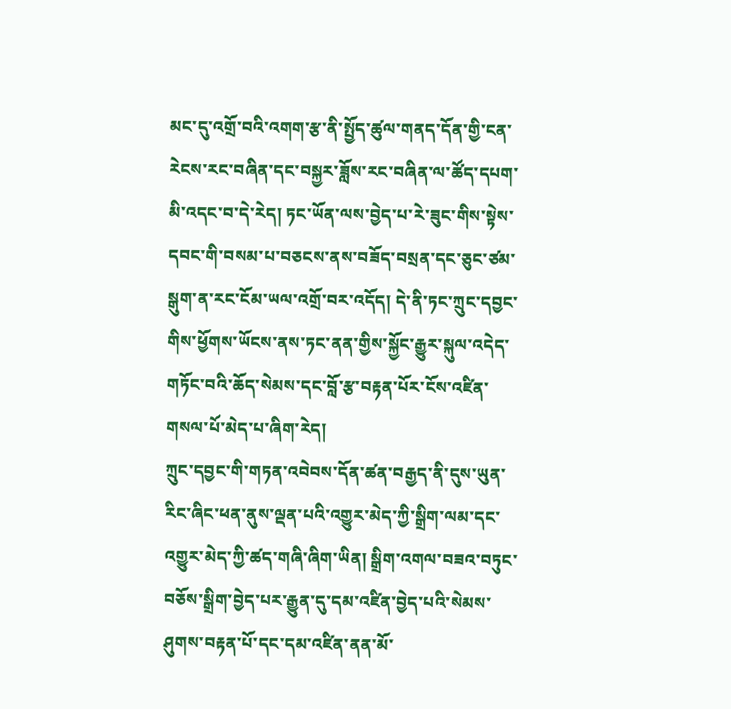མང་དུ་འགྲོ་བའི་འགག་རྩ་ནི་སྤྱོད་ཚུལ་གནད་དོན་གྱི་ངན་རེངས་རང་བཞིན་དང་བསྐྱར་ཟློས་རང་བཞིན་ལ་ཚོད་དཔག་མི་འདང་བ་དེ་རེད། ཏང་ཡོན་ལས་བྱེད་པ་རེ་ཟུང་གིས་སྟེས་དབང་གི་བསམ་པ་བཅངས་ནས་བཟོད་བསྲན་དང་ཅུང་ཙམ་སྒུག་ན་རང་ངོམ་ཡལ་འགྲོ་བར་འདོད། དེ་ནི་ཏང་ཀྲུང་དབྱང་གིས་ཕྱོགས་ཡོངས་ནས་ཏང་ནན་གྱིས་སྐྱོང་རྒྱུར་སྐུལ་འདེད་གཏོང་བའི་ཆོད་སེམས་དང་བློ་རྩ་བརྟན་པོར་ངོས་འཛིན་གསལ་པོ་མེད་པ་ཞིག་རེད།
ཀྲུང་དབྱང་གི་གཏན་འབེབས་དོན་ཚན་བརྒྱད་ནི་དུས་ཡུན་རིང་ཞིང་ཕན་ནུས་ལྡན་པའི་འགྱུར་མེད་ཀྱི་སྒྲིག་ལམ་དང་འགྱུར་མེད་ཀྱི་ཚད་གཞི་ཞིག་ཡིན། སྒྲིག་འགལ་བཟའ་བཏུང་བཅོས་སྒྲིག་བྱེད་པར་རྒྱུན་དུ་དམ་འཛིན་བྱེད་པའི་སེམས་ཤུགས་བརྟན་པོ་དང་དམ་འཛིན་ནན་མོ་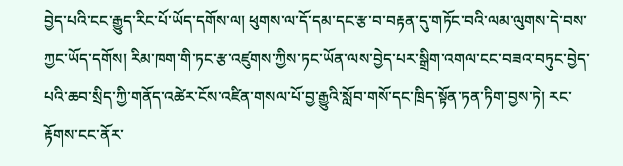བྱེད་པའི་ངང་རྒྱུད་རིང་པོ་ཡོད་དགོས་ལ། ཕུགས་ལ་དོ་དམ་དང་རྩ་བ་བརྟན་དུ་གཏོང་བའི་ལམ་ལུགས་དེ་བས་ཀྱང་ཡོད་དགོས། རིམ་ཁག་གི་ཏང་རྩ་འཛུགས་ཀྱིས་ཏང་ཡོན་ལས་བྱེད་པར་སྒྲིག་འགལ་ངང་བཟའ་བཏུང་བྱེད་པའི་ཆབ་སྲིད་ཀྱི་གནོད་འཚེར་ངོས་འཛིན་གསལ་པོ་བྱ་རྒྱུའི་སློབ་གསོ་དང་ཁྲིད་སྟོན་ཏན་ཏིག་བྱས་ཏེ། རང་རྟོགས་ངང་ནོར་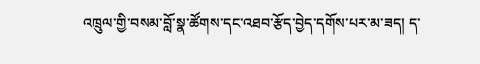འཁྲུལ་གྱི་བསམ་བློ་སྣ་ཚོགས་དང་འཐབ་རྩོད་བྱེད་དགོས་པར་མ་ཟད། ད་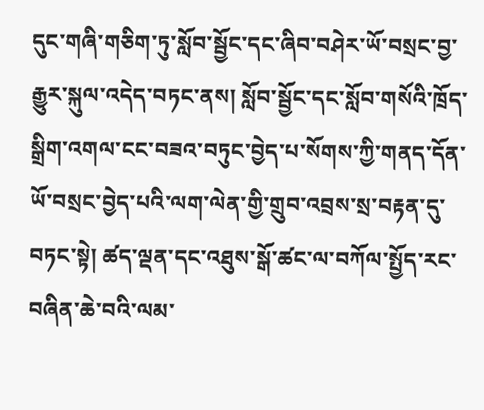དུང་གཞི་གཅིག་ཏུ་སློབ་སྦྱོང་དང་ཞིབ་བཤེར་ཡོ་བསྲང་བྱ་རྒྱུར་སྐུལ་འདེད་བཏང་ནས། སློབ་སྦྱོང་དང་སློབ་གསོའི་ཁྲོད་སྒྲིག་འགལ་ངང་བཟའ་བཏུང་བྱེད་པ་སོགས་ཀྱི་གནད་དོན་ཡོ་བསྲང་བྱེད་པའི་ལག་ལེན་གྱི་གྲུབ་འབྲས་སྲ་བརྟན་དུ་བཏང་སྟེ། ཚད་ལྡན་དང་འཐུས་སྒོ་ཚང་ལ་བཀོལ་སྤྱོད་རང་བཞིན་ཆེ་བའི་ལམ་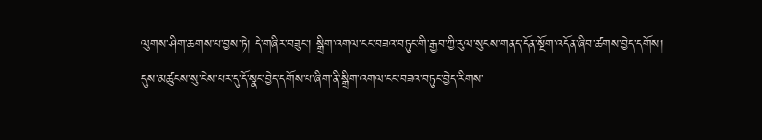ལུགས་ཤིག་ཆགས་པ་བྱས་ཏེ། དེ་གཞིར་བཟུང་། སྒྲིག་འགལ་ངང་བཟའ་བཏུང་གི་རྒྱབ་ཀྱི་རུལ་སུངས་གནད་དོན་སྔོག་འདོན་ཞིབ་ཚགས་བྱེད་དགོས།
དུས་མཚུངས་སུ་ངེས་པར་དུ་དོ་སྣང་བྱེད་དགོས་པ་ཞིག་ནི་སྒྲིག་འགལ་ངང་བཟའ་བཏུང་བྱེད་རིགས་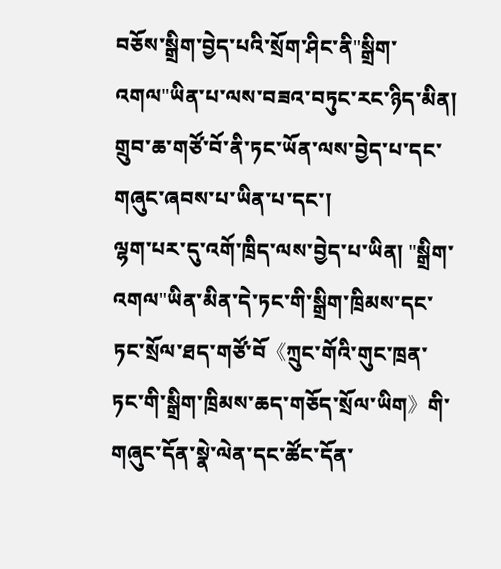བཅོས་སྒྲིག་བྱེད་པའི་སྲོག་ཤིང་ནི"སྒྲིག་འགལ"ཡིན་པ་ལས་བཟའ་བཏུང་རང་ཉིད་མིན། གྲུབ་ཆ་གཙོ་བོ་ནི་ཏང་ཡོན་ལས་བྱེད་པ་དང་གཞུང་ཞབས་པ་ཡིན་པ་དང་།
ལྷག་པར་དུ་འགོ་ཁྲིད་ལས་བྱེད་པ་ཡིན། "སྒྲིག་འགལ"ཡིན་མིན་དེ་ཏང་གི་སྒྲིག་ཁྲིམས་དང་ཏང་སྲོལ་ཐད་གཙོ་བོ《ཀྲུང་གོའི་གུང་ཁྲན་ཏང་གི་སྒྲིག་ཁྲིམས་ཆད་གཅོད་སྲོལ་ཡིག》གི་གཞུང་དོན་སྣེ་ལེན་དང་ཚོང་དོན་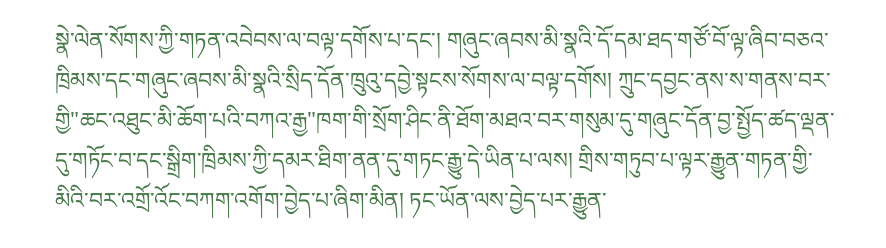སྣེ་ལེན་སོགས་ཀྱི་གཏན་འབེབས་ལ་བལྟ་དགོས་པ་དང་། གཞུང་ཞབས་མི་སྣའི་དོ་དམ་ཐད་གཙོ་བོ་ལྟ་ཞིབ་བཅའ་ཁྲིམས་དང་གཞུང་ཞབས་མི་སྣའི་སྲིད་དོན་ཁྲུའུ་དབྱེ་སྟངས་སོགས་ལ་བལྟ་དགོས། ཀྲུང་དབྱང་ནས་ས་གནས་བར་གྱི"ཆང་འཐུང་མི་ཆོག་པའི་བཀའ་རྒྱ"ཁག་གི་སྲོག་ཤིང་ནི་ཐོག་མཐའ་བར་གསུམ་དུ་གཞུང་དོན་བྱ་སྤྱོད་ཚད་ལྡན་དུ་གཏོང་བ་དང་སྒྲིག་ཁྲིམས་ཀྱི་དམར་ཐིག་ནན་དུ་གཏང་རྒྱུ་དེ་ཡིན་པ་ལས། གྲིས་གཏུབ་པ་ལྟར་རྒྱུན་གཏན་གྱི་མིའི་བར་འགྲོ་འོང་བཀག་འགོག་བྱེད་པ་ཞིག་མིན། ཏང་ཡོན་ལས་བྱེད་པར་རྒྱུན་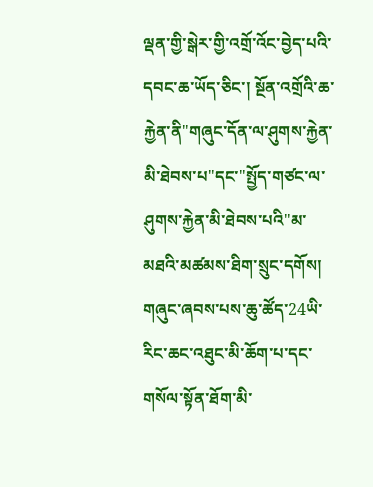ལྡན་གྱི་སྒེར་གྱི་འགྲོ་འོང་བྱེད་པའི་དབང་ཆ་ཡོད་ཅིང་། སྔོན་འགྲོའི་ཆ་རྐྱེན་ནི"གཞུང་དོན་ལ་ཤུགས་རྐྱེན་མི་ཐེབས་པ"དང་"སྤྱོད་གཙང་ལ་ཤུགས་རྐྱེན་མི་ཐེབས་པའི"མ་མཐའི་མཚམས་ཐིག་སྲུང་དགོས།
གཞུང་ཞབས་པས་ཆུ་ཚོད་24ཡི་རིང་ཆང་འཐུང་མི་ཆོག་པ་དང་གསོལ་སྟོན་ཐོག་མི་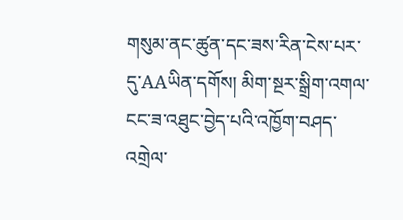གསུམ་ནང་ཚུན་དང་ཟས་རིན་ངེས་པར་དུ་AAཡིན་དགོས། མིག་སྔར་སྒྲིག་འགལ་ངང་ཟ་འཐུང་བྱེད་པའི་འཁྱོག་བཤད་འགྲེལ་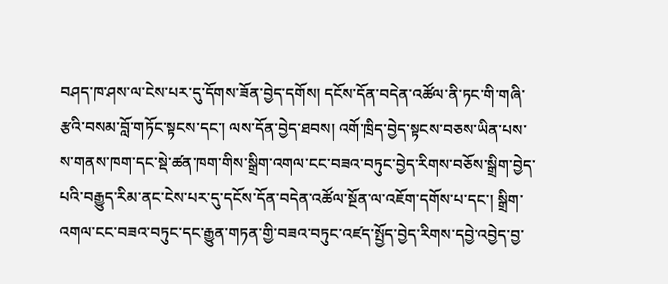བཤད་ཁ་ཤས་ལ་ངེས་པར་དུ་དོགས་ཟོན་བྱེད་དགོས། དངོས་དོན་བདེན་འཚོལ་ནི་ཏང་གི་གཞི་རྩའི་བསམ་བློ་གཏོང་སྟངས་དང་། ལས་དོན་བྱེད་ཐབས། འགོ་ཁྲིད་བྱེད་སྟངས་བཅས་ཡིན་པས་ས་གནས་ཁག་དང་སྡེ་ཚན་ཁག་གིས་སྒྲིག་འགལ་ངང་བཟའ་བཏུང་བྱེད་རིགས་བཅོས་སྒྲིག་བྱེད་པའི་བརྒྱུད་རིམ་ནང་ངེས་པར་དུ་དངོས་དོན་བདེན་འཚོལ་སྔོན་ལ་འཇོག་དགོས་པ་དང་། སྒྲིག་འགལ་ངང་བཟའ་བཏུང་དང་རྒྱུན་གཏན་གྱི་བཟའ་བཏུང་འཛད་སྤྱོད་བྱེད་རིགས་དབྱེ་འབྱེད་བྱ་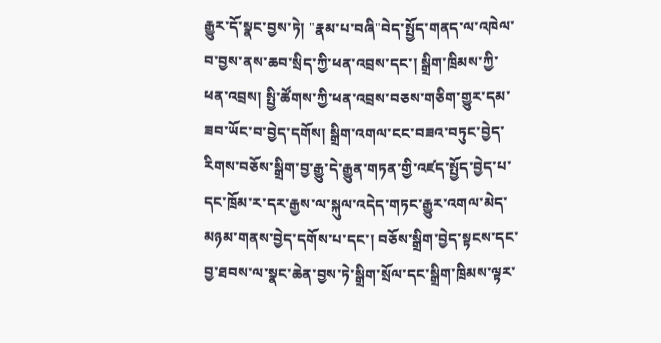རྒྱུར་དོ་སྣང་བྱས་ཏེ། "རྣམ་པ་བཞི"བེད་སྤྱོད་གནད་ལ་འཁེལ་བ་བྱས་ནས་ཆབ་སྲིད་ཀྱི་ཕན་འབྲས་དང་། སྒྲིག་ཁྲིམས་ཀྱི་ཕན་འབྲས། སྤྱི་ཚོགས་ཀྱི་ཕན་འབྲས་བཅས་གཅིག་གྱུར་དམ་ཟབ་ཡོང་བ་བྱེད་དགོས། སྒྲིག་འགལ་ངང་བཟའ་བཏུང་བྱེད་རིགས་བཅོས་སྒྲིག་བྱ་རྒྱུ་དེ་རྒྱུན་གཏན་གྱི་འཛད་སྤྱོད་བྱེད་པ་དང་ཁྲོམ་ར་དར་རྒྱས་ལ་སྐུལ་འདེད་གཏང་རྒྱུར་འགལ་མེད་མཉམ་གནས་བྱེད་དགོས་པ་དང་། བཅོས་སྒྲིག་བྱེད་སྟངས་དང་བྱ་ཐབས་ལ་སྣང་ཆེན་བྱས་ཏེ་སྒྲིག་སྲོལ་དང་སྒྲིག་ཁྲིམས་ལྟར་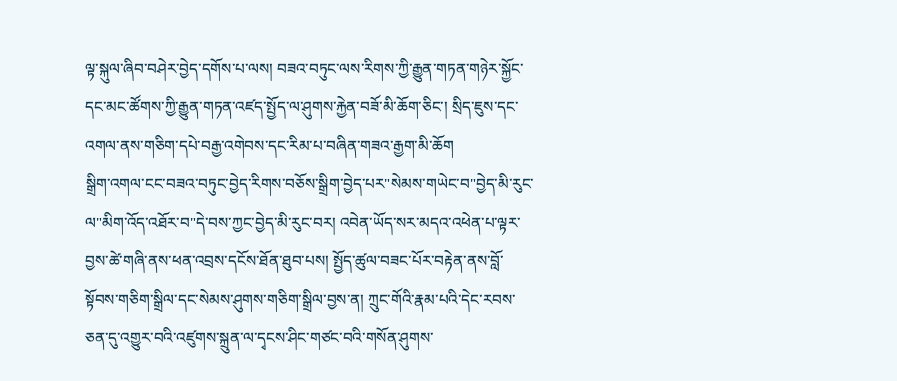ལྟ་སྐུལ་ཞིབ་བཤེར་བྱེད་དགོས་པ་ལས། བཟའ་བཏུང་ལས་རིགས་ཀྱི་རྒྱུན་གཏན་གཉེར་སྐྱོང་དང་མང་ཚོགས་ཀྱི་རྒྱུན་གཏན་འཛད་སྤྱོད་ལ་ཤུགས་རྐྱེན་བཟོ་མི་ཆོག་ཅིང་། སྲིད་ཇུས་དང་འགལ་ནས་གཅིག་དཔེ་བརྒྱ་འགེབས་དང་རིམ་པ་བཞིན་གཟའ་རྒྱག་མི་ཆོག
སྒྲིག་འགལ་ངང་བཟའ་བཏུང་བྱེད་རིགས་བཅོས་སྒྲིག་བྱེད་པར"སེམས་གཡེང་བ"བྱེད་མི་རུང་ལ"མིག་འོད་འཐོར་བ"དེ་བས་ཀྱང་བྱེད་མི་རུང་བར། འབེན་ཡོད་སར་མདའ་འཕེན་པ་ལྟར་བྱས་ཚེ་གཞི་ནས་ཕན་འབྲས་དངོས་ཐོན་ཐུབ་པས། སྤྱོད་ཚུལ་བཟང་པོར་བརྟེན་ནས་བློ་སྟོབས་གཅིག་སྒྲིལ་དང་སེམས་ཤུགས་གཅིག་སྒྲིལ་བྱས་ན། ཀྲུང་གོའི་རྣམ་པའི་དེང་རབས་ཅན་དུ་འགྱུར་བའི་འཛུགས་སྐྲུན་ལ་དྭངས་ཤིང་གཙང་བའི་གསོན་ཤུགས་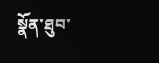སྣོན་ཐུབ་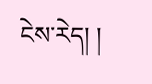ངེས་རེད། །